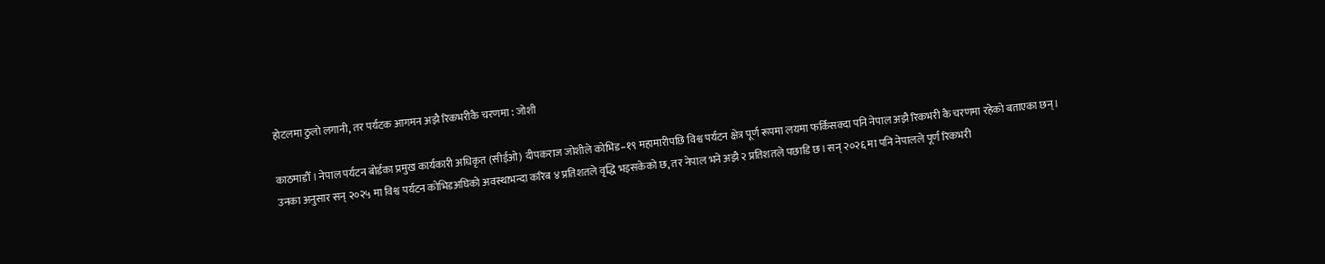होटलमा ठुलो लगानी, तर पर्यटक आगमन अझै रिकभरीकै चरणमा : जोशी

काठमाडौँ । नेपाल पर्यटन बोर्डका प्रमुख कार्यकारी अधिकृत (सीईओ) दीपकराज जोशीले कोभिड–१९ महामारीपछि विश्व पर्यटन क्षेत्र पूर्ण रूपमा लयमा फर्किसक्दा पनि नेपाल अझै रिकभरी कै चरणमा रहेको बताएका छन्।
उनका अनुसार सन् २०२५ मा विश्व पर्यटन कोभिडअघिको अवस्थाभन्दा करिब ४ प्रतिशतले वृद्धि भइसकेको छ, तर नेपाल भने अझै २ प्रतिशतले पछाडि छ। सन् २०२६ मा पनि नेपालले पूर्ण रिकभरी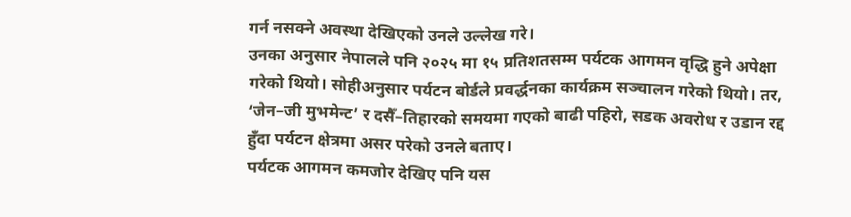गर्न नसक्ने अवस्था देखिएको उनले उल्लेख गरे।
उनका अनुसार नेपालले पनि २०२५ मा १५ प्रतिशतसम्म पर्यटक आगमन वृद्धि हुने अपेक्षा गरेको थियो। सोहीअनुसार पर्यटन बोर्डले प्रवर्द्धनका कार्यक्रम सञ्चालन गरेको थियो। तर, ‘जेन–जी मुभमेन्ट’ र दसैँ–तिहारको समयमा गएको बाढी पहिरो, सडक अवरोध र उडान रद्द हुँदा पर्यटन क्षेत्रमा असर परेको उनले बताए।
पर्यटक आगमन कमजोर देखिए पनि यस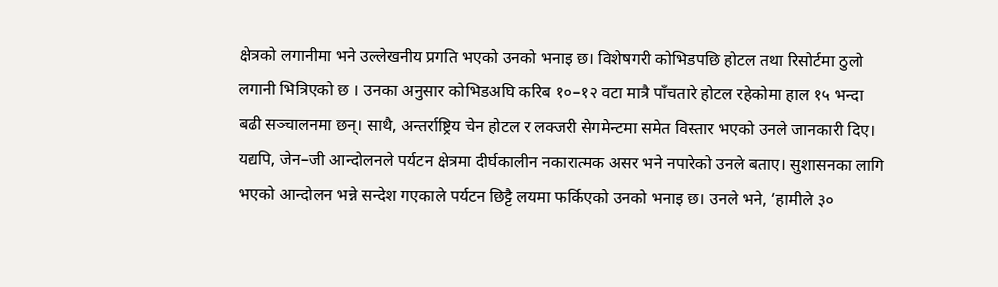क्षेत्रको लगानीमा भने उल्लेखनीय प्रगति भएको उनको भनाइ छ। विशेषगरी कोभिडपछि होटल तथा रिसोर्टमा ठुलो लगानी भित्रिएको छ । उनका अनुसार कोभिडअघि करिब १०–१२ वटा मात्रै पाँचतारे होटल रहेकोमा हाल १५ भन्दा बढी सञ्चालनमा छन्। साथै, अन्तर्राष्ट्रिय चेन होटल र लक्जरी सेगमेन्टमा समेत विस्तार भएको उनले जानकारी दिए।
यद्यपि, जेन–जी आन्दोलनले पर्यटन क्षेत्रमा दीर्घकालीन नकारात्मक असर भने नपारेको उनले बताए। सुशासनका लागि भएको आन्दोलन भन्ने सन्देश गएकाले पर्यटन छिट्टै लयमा फर्किएको उनको भनाइ छ। उनले भने, ‘हामीले ३०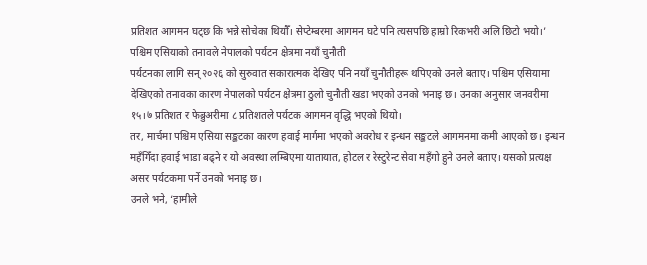प्रतिशत आगमन घट्छ कि भन्ने सोचेका थियौँ। सेप्टेम्बरमा आगमन घटे पनि त्यसपछि हाम्रो रिकभरी अलि छिटो भयो।’
पश्चिम एसियाको तनावले नेपालको पर्यटन क्षेत्रमा नयाँ चुनौती
पर्यटनका लागि सन् २०२६ को सुरुवात सकारात्मक देखिए पनि नयाँ चुनौतीहरू थपिएको उनले बताए। पश्चिम एसियामा देखिएको तनावका कारण नेपालको पर्यटन क्षेत्रमा ठुलो चुनौती खडा भएको उनको भनाइ छ। उनका अनुसार जनवरीमा १५।७ प्रतिशत र फेब्रुअरीमा ८ प्रतिशतले पर्यटक आगमन वृद्धि भएको थियो।
तर, मार्चमा पश्चिम एसिया सङ्कटका कारण हवाई मार्गमा भएको अवरोध र इन्धन सङ्कटले आगमनमा कमी आएको छ। इन्धन महँगिँदा हवाई भाडा बढ्ने र यो अवस्था लम्बिएमा यातायात, होटल र रेस्टुरेन्ट सेवा महँगो हुने उनले बताए। यसको प्रत्यक्ष असर पर्यटकमा पर्ने उनको भनाइ छ।
उनले भने, ‘हामीले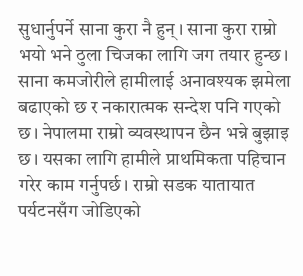सुधार्नुपर्ने साना कुरा नै हुन्। साना कुरा राम्रो भयो भने ठुला चिजका लागि जग तयार हुन्छ। साना कमजोरीले हामीलाई अनावश्यक झमेला बढाएको छ र नकारात्मक सन्देश पनि गएको छ। नेपालमा राम्रो व्यवस्थापन छैन भन्ने बुझाइ छ। यसका लागि हामीले प्राथमिकता पहिचान गरेर काम गर्नुपर्छ। राम्रो सडक यातायात पर्यटनसँग जोडिएको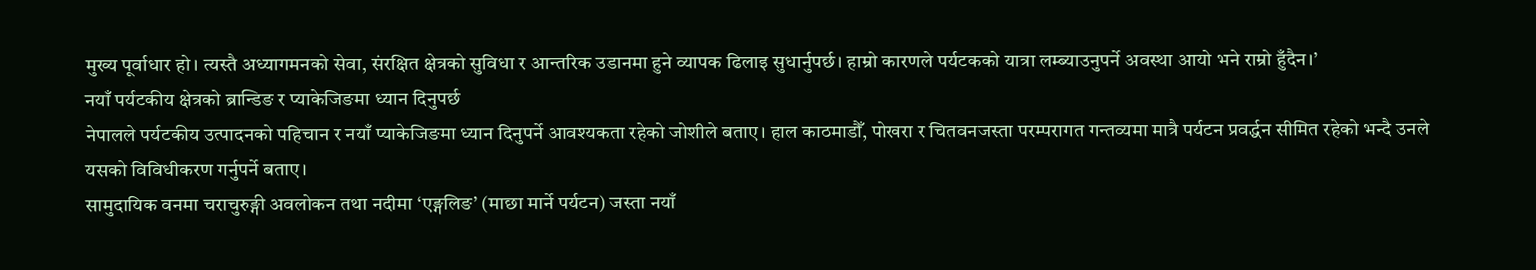मुख्य पूर्वाधार हो। त्यस्तै अध्यागमनको सेवा, संरक्षित क्षेत्रको सुविधा र आन्तरिक उडानमा हुने व्यापक ढिलाइ सुधार्नुपर्छ। हाम्रो कारणले पर्यटकको यात्रा लम्ब्याउनुपर्ने अवस्था आयो भने राम्रो हुँदैन।’
नयाँ पर्यटकीय क्षेत्रको ब्रान्डिङ र प्याकेजिङमा ध्यान दिनुपर्छ
नेपालले पर्यटकीय उत्पादनको पहिचान र नयाँ प्याकेजिङमा ध्यान दिनुपर्ने आवश्यकता रहेको जोशीले बताए। हाल काठमाडौँ, पोखरा र चितवनजस्ता परम्परागत गन्तव्यमा मात्रै पर्यटन प्रवर्द्धन सीमित रहेको भन्दै उनले यसको विविधीकरण गर्नुपर्ने बताए।
सामुदायिक वनमा चराचुरुङ्गी अवलोकन तथा नदीमा ‘एङ्गलिङ’ (माछा मार्ने पर्यटन) जस्ता नयाँ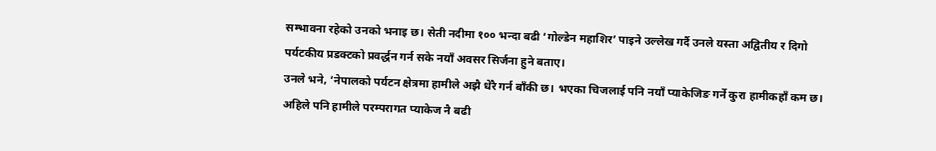सम्भावना रहेको उनको भनाइ छ। सेती नदीमा १०० भन्दा बढी ‘गोल्डेन महाशिर’ पाइने उल्लेख गर्दै उनले यस्ता अद्वितीय र दिगो पर्यटकीय प्रडक्टको प्रवर्द्धन गर्न सके नयाँ अवसर सिर्जना हुने बताए।
उनले भने, ‘नेपालको पर्यटन क्षेत्रमा हामीले अझै धेरै गर्न बाँकी छ। भएका चिजलाई पनि नयाँ प्याकेजिङ गर्ने कुरा हामीकहाँ कम छ। अहिले पनि हामीले परम्परागत प्याकेज नै बढी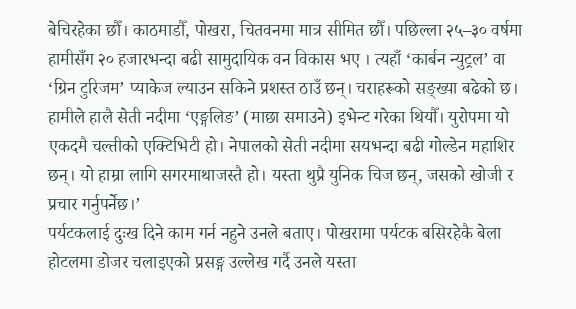बेचिरहेका छौँ। काठमाडौँ, पोखरा, चितवनमा मात्र सीमित छौँ। पछिल्ला २५–३० वर्षमा हामीसँग २० हजारभन्दा बढी सामुदायिक वन विकास भए । त्यहाँ ‘कार्बन न्युट्रल’ वा ‘ग्रिन टुरिजम’ प्याकेज ल्याउन सकिने प्रशस्त ठाउँ छन्। चराहरूको सङ्ख्या बढेको छ। हामीले हालै सेती नदीमा ‘एङ्गलिङ’ (माछा समाउने) इभेन्ट गरेका थियौँ। युरोपमा यो एकदमै चल्तीको एक्टिभिटी हो। नेपालको सेती नदीमा सयभन्दा बढी गोल्डेन महाशिर छन्। यो हाम्रा लागि सगरमाथाजस्तै हो। यस्ता थुप्रै युनिक चिज छन्, जसको खोजी र प्रचार गर्नुपर्नेछ।’
पर्यटकलाई दुःख दिने काम गर्न नहुने उनले बताए। पोखरामा पर्यटक बसिरहेकै बेला होटलमा डोजर चलाइएको प्रसङ्ग उल्लेख गर्दै उनले यस्ता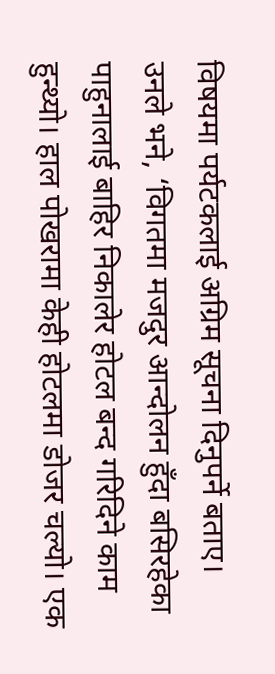विषयमा पर्यटकलाई अग्रिम सूचना दिनुपर्ने बताए।
उनले भने, ‘विगतमा मजदुर आन्दोलन हुँदा बसिरहेका पाहुनालाई बाहिर निकालेर होटल बन्द गरिदिने काम हुन्थ्यो। हाल पोखरामा केही होटलमा डोजर चल्यो। एक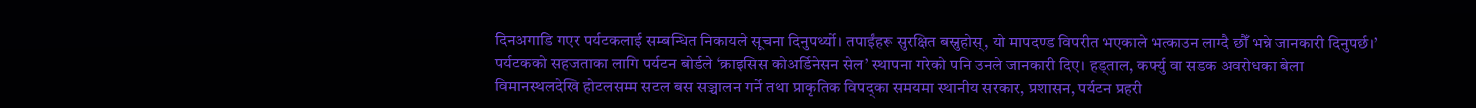दिनअगाडि गएर पर्यटकलाई सम्बन्धित निकायले सूचना दिनुपर्थ्यो। तपाईंहरू सुरक्षित बस्नुहोस्, यो मापदण्ड विपरीत भएकाले भत्काउन लाग्दै छौँ भन्ने जानकारी दिनुपर्छ।’
पर्यटकको सहजताका लागि पर्यटन बोर्डले ‘क्राइसिस कोअर्डिनेसन सेल’ स्थापना गरेको पनि उनले जानकारी दिए। हड्ताल, कर्फ्यु वा सडक अवरोधका बेला विमानस्थलदेखि होटलसम्म सटल बस सञ्चालन गर्ने तथा प्राकृतिक विपद्का समयमा स्थानीय सरकार, प्रशासन, पर्यटन प्रहरी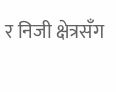र निजी क्षेत्रसँग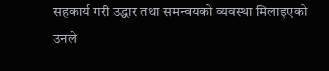सहकार्य गरी उद्धार तथा समन्वयको व्यवस्था मिलाइएको उनले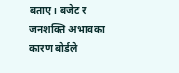बताए। बजेट र जनशक्ति अभावका कारण बोर्डले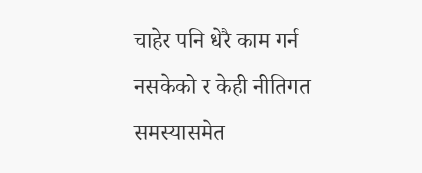चाहेर पनि धेरै काम गर्न नसकेको र केही नीतिगत समस्यासमेत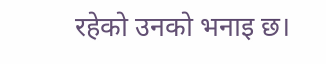रहेको उनको भनाइ छ।